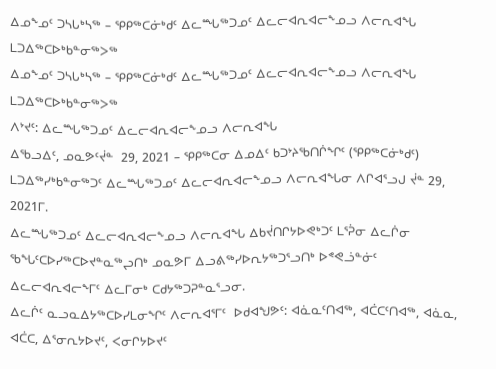ᐃᓄᖕᓄᑦ ᑐᓴᒐᒃᓴᖅ – ᕿᑭᖅᑕᓃᒃᑯᑦ ᐃᓚᙵᖅᑐᓄᑦ ᐃᓚᓕᐊᕆᐊᓕᖕᓄᓗ ᐱᓕᕆᐊᖓ ᒪᑐᐃᖅᑕᐅᒃᑲᓐᓂᖅᐳᖅ
ᐃᓄᖕᓄᑦ ᑐᓴᒐᒃᓴᖅ – ᕿᑭᖅᑕᓃᒃᑯᑦ ᐃᓚᙵᖅᑐᓄᑦ ᐃᓚᓕᐊᕆᐊᓕᖕᓄᓗ ᐱᓕᕆᐊᖓ ᒪᑐᐃᖅᑕᐅᒃᑲᓐᓂᖅᐳᖅ
ᐱᔾᔪᑦ: ᐃᓚᙵᖅᑐᓄᑦ ᐃᓚᓕᐊᕆᐊᓕᖕᓄᓗ ᐱᓕᕆᐊᖓ
ᐃᖃᓗᐃᑦ, ᓄᓇᕗᑦᔫᓐ  29, 2021 – ᕿᑭᖅᑕᓂ ᐃᓄᐃᑦ ᑲᑐᔾᔨᖃᑎᒌᖏᑦ (ᕿᑭᖅᑕᓃᒃᑯᑦ) ᒪᑐᐃᖅᓯᒃᑲᓐᓂᖅᑐᑦ ᐃᓚᙵᖅᑐᓄᑦ ᐃᓚᓕᐊᕆᐊᓕᖕᓄᓗ ᐱᓕᕆᐊᖓᓂ ᐱᒋᐊᕐᓗᒍ ᔫᓐ 29, 2021ᒥ.
ᐃᓚᙵᖅᑐᓄᑦ ᐃᓚᓕᐊᕆᐊᓕᖕᓄᓗ ᐱᓕᕆᐊᖓ ᐃᑲᔫᑎᒋᔭᐅᕙᒃᑐᑦ ᒪᕐᕉᓂ ᐃᓚᒌᓂ ᖃᖓᑦᑕᐅᓯᖅᑕᐅᔪᓐᓇᖅᖢᑎᒃ ᓄᓇᕗᒥ ᐃᓗᕕᖅᓯᐅᕆᔭᖅᑐᕐᓗᑎᒃ ᐅᕝᕙᓘᓐᓃᑦ ᐃᓚᓕᐊᕆᐊᓕᖕᒥᑦ ᐃᓚᒥᓂᒃ ᑕᑯᔭᖅᑐᕈᓐᓇᕐᓗᓂ.
ᐃᓚᒌᑦ ᓇᓗᓇᐃᔭᖅᑕᐅᓯᒪᓂᖏᑦ ᐱᓕᕆᐊᕐᒥᑦ  ᐅᑯᐊᖑᕗᑦ: ᐊᓈᓇᑦᑎᐊᖅ, ᐊᑖᑕᑦᑎᐊᖅ, ᐊᓈᓇ, ᐊᑖᑕ, ᐃᕐᓂᕆᔭᐅᔪᑦ, ᐸᓂᒋᔭᐅᔪᑦ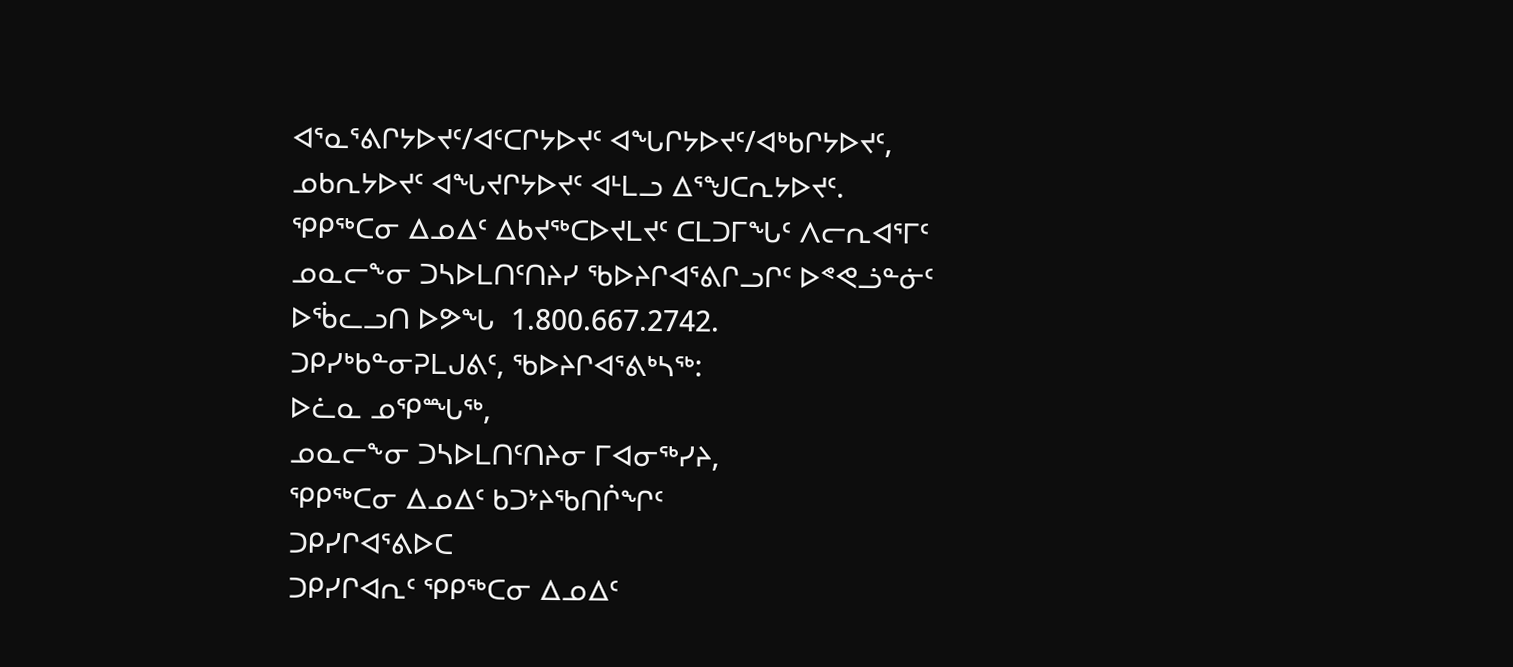ᐊᕐᓇᕐᕕᒋᔭᐅᔪᑦ/ᐊᑦᑕᒋᔭᐅᔪᑦ ᐊᖓᒋᔭᐅᔪᑦ/ᐊᒃᑲᒋᔭᐅᔪᑦ, ᓄᑲᕆᔭᐅᔪᑦ ᐊᖓᔪᒋᔭᐅᔪᑦ ᐊᒻᒪᓗ ᐃᕐᖑᑕᕆᔭᐅᔪᑦ.
ᕿᑭᖅᑕᓂ ᐃᓄᐃᑦ ᐃᑲᔪᖅᑕᐅᔪᒪᔪᑦ ᑕᒪᑐᒥᖓᑦ ᐱᓕᕆᐊᕐᒥᑦ ᓄᓇᓕᖕᓂ ᑐᓴᐅᒪᑎᑦᑎᔨᓯ ᖃᐅᔨᒋᐊᕐᕕᒋᓗᒋᑦ ᐅᕝᕙᓘᓐᓃᑦ ᐅᖄᓚᓗᑎ ᐅᕗᖓ  1.800.667.2742.
ᑐᑭᓯᒃᑲᓐᓂᕈᒪᒍᕕᑦ, ᖃᐅᔨᒋᐊᕐᕕᒃᓴᖅ:
ᐅᓛᓇ ᓄᕿᙵᖅ,
ᓄᓇᓕᖕᓂ ᑐᓴᐅᒪᑎᑦᑎᔨᓂ ᒥᐊᓂᖅᓯᔨ,
ᕿᑭᖅᑕᓂ ᐃᓄᐃᑦ ᑲᑐᔾᔨᖃᑎᒌᖏᑦ
ᑐᑭᓯᒋᐊᕐᕕᐅᑕ
ᑐᑭᓯᒋᐊᕆᑦ ᕿᑭᖅᑕᓂ ᐃᓄᐃᑦ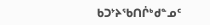ᑲᑐᔾᔨᖃᑎᒌᒃᑯᓐᓄᑦ